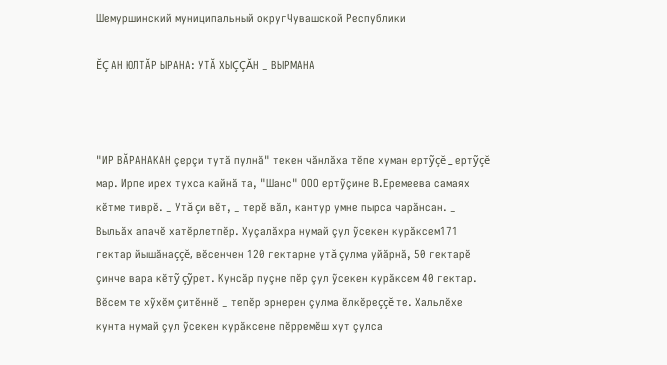Шемуршинский муниципальный округЧувашской Республики

ĔÇ АН ЮЛТĂР ЫРАНА: УТĂ ХЫÇÇĂН _ ВЫРМАНА



"ИР ВĂРАНАКАН çерçи тутă пулнă" текен чăнлăха тĕпе хуман ертỹçĕ _ ертỹçĕ мар. Ирпе ирех тухса кайнă та, "Шанс" ООО ертỹçине В.Еремеева самаях кĕтме тиврĕ. _ Утă çи вĕт, _ терĕ вăл, кантур умне пырса чарăнсан. _ Выльăх апачĕ хатĕрлетпĕр. Хуçалăхра нумай çул ỹсекен курăксем171 гектар йышăнаççĕ, вĕсенчен 120 гектарне утă çулма уйăрнă, 50 гектарĕ çинче вара кĕтỹ çỹрет. Кунсăр пуçне пĕр çул ỹсекен курăксем 40 гектар. Вĕсем те хỹхĕм çитĕннĕ _ тепĕр эрнерен çулма ĕлкĕреççĕ те. Хальлĕхе кунта нумай çул ỹсекен курăксене пĕрремĕш хут çулса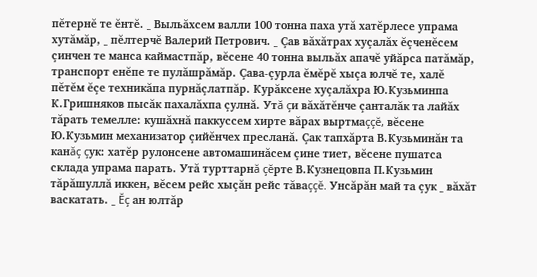пĕтернĕ те ĕнтĕ. _ Выльăхсем валли 100 тонна паха утă хатĕрлесе упрама хутăмăр, _ пĕлтерчĕ Валерий Петрович. _ Çав вăхăтрах хуçалăх ĕçченĕсем çинчен те манса каймастпăр, вĕсене 40 тонна выльăх апачĕ уйăрса патăмăр, транспорт енĕпе те пулăшрăмăр. Çава-çурла ĕмĕрĕ хыçа юлчĕ те, халĕ пĕтĕм ĕçе техникăпа пурнăçлатпăр. Курăксене хуçалăхра Ю.Кузьминпа К.Гришняков пысăк пахалăхпа çулнă. Утă çи вăхăтĕнче çанталăк та лайăх тăрать темелле: кушăхнă паккуссем хирте вăрах выртмаççĕ, вĕсене Ю.Кузьмин механизатор çийĕнчех пресланă. Çак тапхăрта В.Кузьминăн та канăç çук: хатĕр рулонсене автомашинăсем çине тиет, вĕсене пушатса склада упрама парать. Утă турттарнă çĕрте В.Кузнецовпа П.Кузьмин тăрăшуллă иккен, вĕсем рейс хыçăн рейс тăваççĕ. Унсăрăн май та çук _ вăхăт васкатать. _ Ĕç ан юлтăр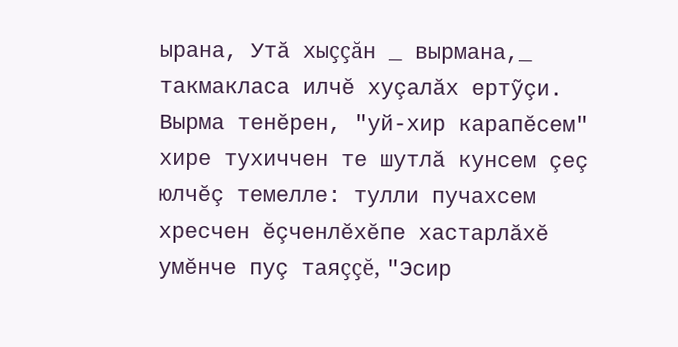ырана, Утă хыççăн _ вырмана,_ такмакласа илчĕ хуçалăх ертỹçи. Вырма тенĕрен, "уй-хир карапĕсем" хире тухиччен те шутлă кунсем çеç юлчĕç темелле: тулли пучахсем хресчен ĕçченлĕхĕпе хастарлăхĕ умĕнче пуç таяççĕ, "Эсир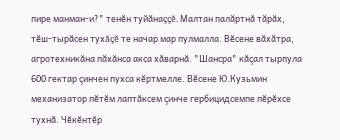пире манман-и?" тенĕн туйăнаççĕ. Малтан палăртнă тăрăх, тĕш-тырăсен тухăçĕ те начар мар пулмалла. Вĕсене вăхăтра, агротехникăна пăхăнса акса хăварнă. "Шансра" кăçал тырпула 600 гектар çинчен пухса кĕртмелле. Вĕсене Ю.Кузьмин механизатор пĕтĕм лаптăксем çинче гербицидсемпе пĕрĕхсе тухнă. Чĕкĕнтĕр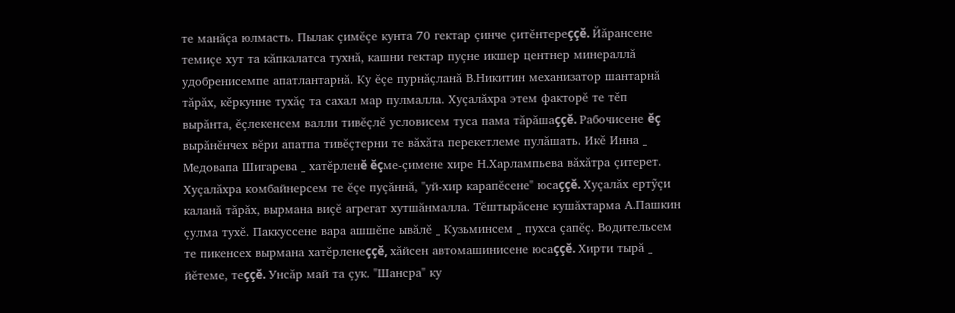те манăçа юлмасть. Пылак çимĕçе кунта 70 гектар çинче çитĕнтереççĕ. Йăрансене темиçе хут та кăпкалатса тухнă, кашни гектар пуçне икшер центнер минераллă удобренисемпе апатлантарнă. Ку ĕçе пурнăçланă В.Никитин механизатор шантарнă тăрăх, кĕркунне тухăç та сахал мар пулмалла. Хуçалăхра этем факторĕ те тĕп вырăнта, ĕçлекенсем валли тивĕçлĕ условисем туса пама тăрăшаççĕ. Рабочисене ĕç вырăнĕнчех вĕри апатпа тивĕçтерни те вăхăта перекетлеме пулăшать. Икĕ Инна _ Медовапа Шигарева _ хатĕрленĕ ĕçме-çимене хире Н.Харлампьева вăхăтра çитерет. Хуçалăхра комбайнерсем те ĕçе пуçăннă, "уй-хир карапĕсене" юсаççĕ. Хуçалăх ертỹçи каланă тăрăх, вырмана виçĕ агрегат хутшăнмалла. Тĕштырăсене кушăхтарма А.Пашкин çулма тухĕ. Паккуссене вара ашшĕпе ывăлĕ _ Кузьминсем _ пухса çапĕç. Водительсем те пикенсех вырмана хатĕрленеççĕ, хăйсен автомашинисене юсаççĕ. Хирти тырă _ йĕтеме, теççĕ. Унсăр май та çук. "Шансра" ку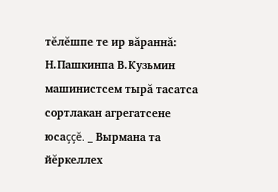тĕлĕшпе те ир вăраннă: Н.Пашкинпа В.Кузьмин машинистсем тырă тасатса сортлакан агрегатсене юсаççĕ. _ Вырмана та йĕркеллех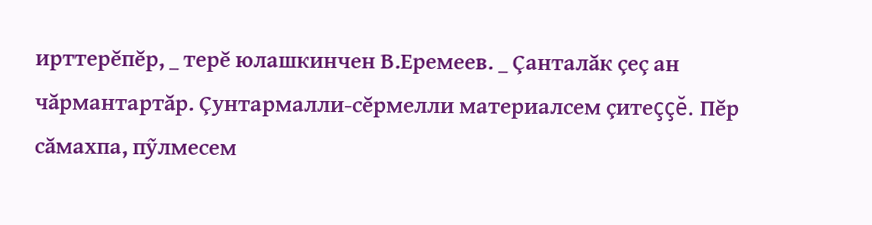ирттерĕпĕр, _ терĕ юлашкинчен В.Еремеев. _ Çанталăк çеç ан чăрмантартăр. Çунтармалли-сĕрмелли материалсем çитеççĕ. Пĕр сăмахпа, пỹлмесем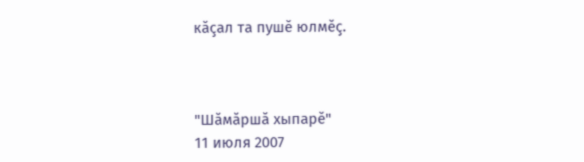кăçал та пушĕ юлмĕç.



"Шăмăршă хыпарĕ"
11 июля 2007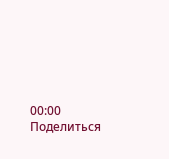00:00
Поделиться